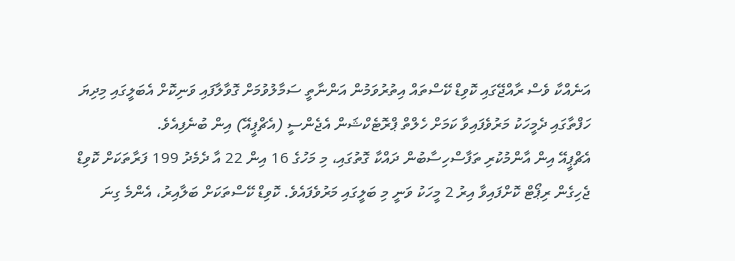އަނެއްކާ ވެސް ރާއްޖޭގައި ކޮވިޑް ކޭސްތައް އިތުރުވަމުން އަންނާތީ ސަމާލުވުމަށް ގޮވާލާފައި ވަނިކޮށް އެބަލީގައި މިދިޔަ ހަފްތާގައި ދެމީހަކު މަރުވެފައިވާ ކަމަށް ހެލްތް ޕްރޮޓެކްޝަން އެޖެންސީ (އެޗްޕީއޭ) އިން ބުނެފިއެވެ.
އެޗްޕީއޭ އިން އާންމުކުރި ތަފާސްހިސާބުން ދައްކާ ގޮތުގައި، މި މަހުގެ 16 އިން 22 އާ ދެމެދު 199 ފަރާތަކަށް ކޮވިޑް ޖެހިގެން ރިޕޯޓް ކޮށްފައިވާ އިރު 2 މީހަކު ވަނީ މި ބަލީގައި މަރުވެފައެވެ. ކޮވިޑް ކޭސްތަކަށް ބަލާއިރު، އެންމެ ގިނަ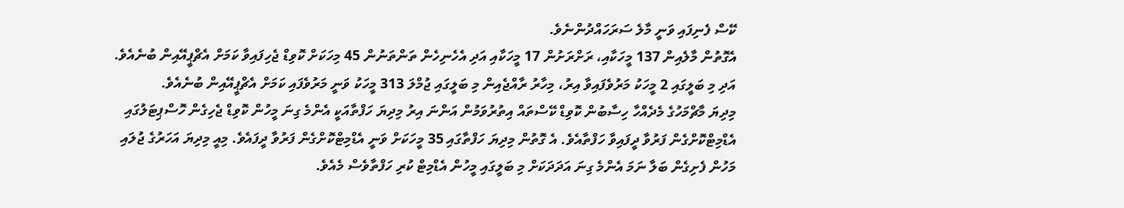ކޭސް ފެނިފައި ވަނީ މާލެ ސަރަހައްދުންނެވެ.
އެގޮތުން މާލެއިން 137 މީހަކާއި، ރަށްރަށުން 17 މީހަކާއި އަދި އެހެނިހެން ތަންތަނުން 45 މިހަކަށް ކޮވިޑް ޖެހިފައިވާ ކަމަށް އެޗްޕީއޭއިން ބުނެއެވެ. އަދި މި ބަލީގައި 2 މީހަކު މަރުވެފައިވާ އިރު، މިހާރު ރާއްޖެއިން މި ބަލީގައި ޖުމްލަ 313 މީހަކު ވަނީ މަރުވެފައި ކަމަށް އެޗްޕީއޭއިން ބުނެއެވެ.
މިދިޔަ މާޗްމަހުގެ މެދެއްހާ ހިސާބުން ކޮވިޑް ކޭސްތައް އިތުރުވަމުން އަންނަ އިރު މިދިޔަ ހަފްތާއަކީ އެންމެ ގިނަ މީހުން ކޮވިޑް ޖެހިގެން ހޮސްޕިޓަލުގައި އެޑްމިޓްކޮށްގެން ފަރުވާ ދީފައިވާ ހަފްތާއެވެ. އެ ގޮތުން މިދިޔަ ހަފްތާގައި 35 މީހަކަށް ވަނީ އެޑްމިޓްކޮށްގެން ފަރުވާ ދީފައެވެ. މިއީ މިދިޔަ އަހަރުގެ ޖުލައި މަހުން ފެށިގެން ބަލާ ނަމަ އެންމެ ގިނަ އަދަދަކަށް މި ބަލީގައި މީހުން އެޑްމިޓް ކުރި ހަފްތާވެސް މެއެވެ.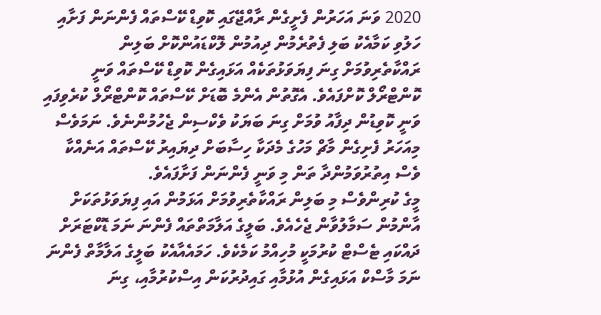2020 ވަނަ އަހަރުން ފެށީގެން ރާއްޖޭގައި ކޮވިޑް ކޭސްތައް ފެންނަން ފަށާއި ހަލުވި ކަމާއެކު ބަލި ފެތުރެމުން ދިއުމުން ލޮކްޑައުންކޮށް ބަލިން ރައްކާތެރިވުމަށް ގިނަ ފިޔަވަޅުތަކެއް އަޅައިގެން ކޮވިޑް ކޭސްތައް ވަނީ ކޮންޓްރޯލް ކޮށްފައެވެ. އެގޮތުން އެންމެ ބޮޑަށް ކޭސްތައް ކޮންޓްރޯލް ކުރެވިފައި ވަނީ ކޮވިޑުން ދިފާއު ވުމަށް ގިނަ ބަޔަކު ވެކްސިން ޖެހުމުންނެވެ. ނަމަވެސް މިއަހަރު ފެށިގެން މާޗް މަހުގެ މެދަކާ ހިސާބަށް ދިޔައިރު ކޭސްތައް އަނެއްކާ ވެސް އިތުރުވަމުންދާ ތަން މި ވަނީ ފެންނަން ފަށާފައެވެ.
މީގެ ކުރިންވެސް މި ބަލިން ރައްކާތެރިވުމަށް އަޅަމުން އައި ފިޔަވަޅުތަކަށް އާންމުން ސަމާލުވާން ޖެހެއެވެ. ބަލީގެ އަލާމަތްތައް ފެންނަ ނަމަ ޑޮކްޓަރަށް ދައްކައި ޓެސްޓް ކުރުމަކީ މުހިއްމު ކަމެކެވެ. ހަމައެއާއެކު ބަލީގެ އަލާމާތް ފެންނަ ނަމަ މާސްކް އަޅައިގެން އުޅުމާއި ގައިދުރުކަން އިސްކުރުމާއި، ގިނަ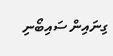ގިނައިން ސައިބޯނި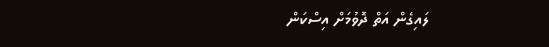ލައިގެން އަތް ދޮވުމަށް އިސްކަން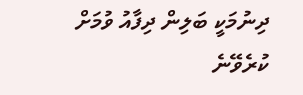ދިނުމަކީ ބަލިން ދިފާއު ވުމަށް ކުރެވޭނެ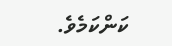ކަންކަމެވެ.